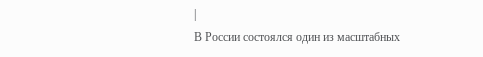|
В России состоялся один из масштабных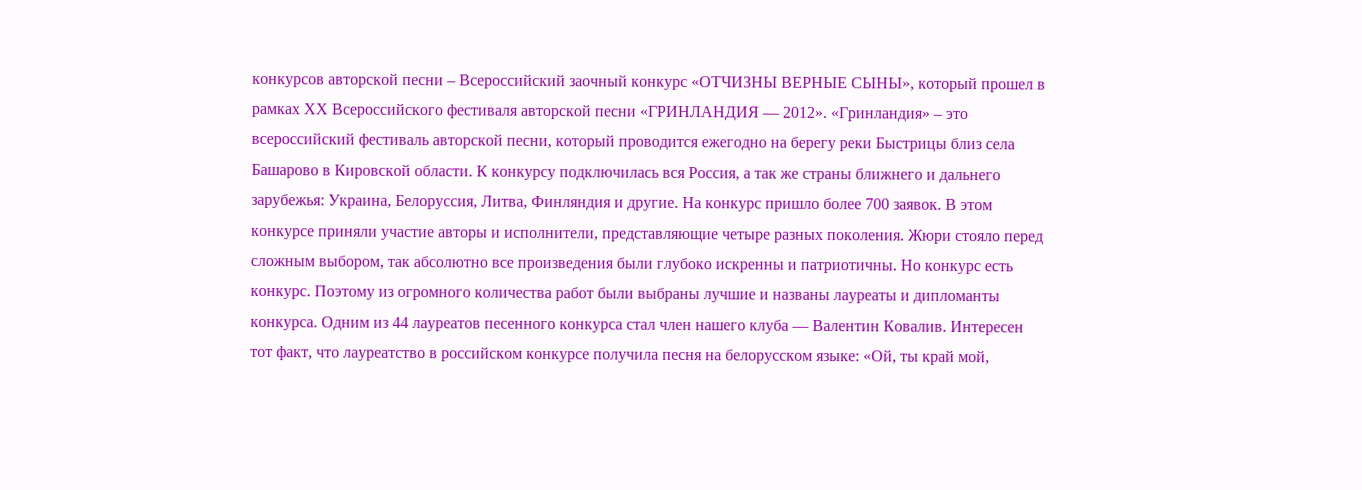конкурсов авторской песни – Всероссийский заочный конкурс «ОТЧИЗНЫ ВЕРНЫЕ СЫНЫ», который прошел в рамках XХ Всероссийского фестиваля авторской песни «ГРИНЛАНДИЯ — 2012». «Гринландия» – это всероссийский фестиваль авторской песни, который проводится ежегодно на берегу реки Быстрицы близ села Башарово в Кировской области. К конкурсу подключилась вся Россия, а так же страны ближнего и дальнего зарубежья: Украина, Белоруссия, Литва, Финляндия и другие. На конкурс пришло более 700 заявок. В этом конкурсе приняли участие авторы и исполнители, представляющие четыре разных поколения. Жюри стояло перед сложным выбором, так абсолютно все произведения были глубоко искренны и патриотичны. Но конкурс есть конкурс. Поэтому из огромного количества работ были выбраны лучшие и названы лауреаты и дипломанты конкурса. Одним из 44 лауреатов песенного конкурса стал член нашего клуба — Валентин Ковалив. Интересен тот факт, что лауреатство в российском конкурсе получила песня на белорусском языке: «Ой, ты край мой,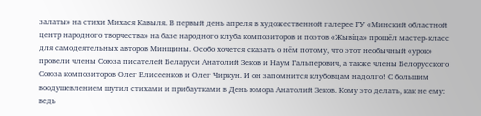залаты» на стихи Михася Кавыля. В первый день апреля в художественной галерее ГУ «Минский областной центр народного творчества» на базе народного клуба композиторов и поэтов «Жывiца» прошёл мастер-класс для самодеятельных авторов Минщины. Особо хочется сказать о нём потому, что этот необычный «урок» провели члены Союза писателей Беларуси Анатолий Зеков и Наум Гальперович, а также члены Белорусского Союза композиторов Олег Елисеенков и Олег Чиркун. И он запомнится клубовцам надолго! С большим воодушевлением шутил стихами и прибаутками в День юмора Анатолий Зеков. Кому это делать, как не ему: ведь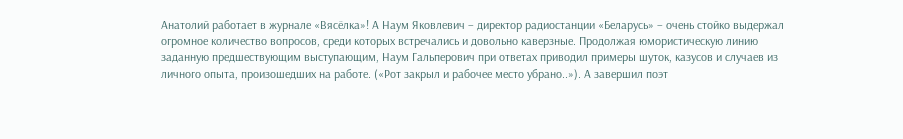Анатолий работает в журнале «Вясёлка»! А Наум Яковлевич – директор радиостанции «Беларусь» – очень стойко выдержал огромное количество вопросов, среди которых встречались и довольно каверзные. Продолжая юмористическую линию заданную предшествующим выступающим, Наум Гальперович при ответах приводил примеры шуток, казусов и случаев из личного опыта, произошедших на работе. («Рот закрыл и рабочее место убрано..»). А завершил поэт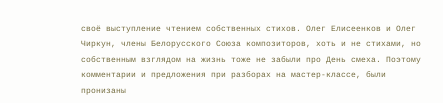своё выступление чтением собственных стихов. Олег Елисеенков и Олег Чиркун, члены Белорусского Союза композиторов, хоть и не стихами, но собственным взглядом на жизнь тоже не забыли про День смеха. Поэтому комментарии и предложения при разборах на мастер-классе, были пронизаны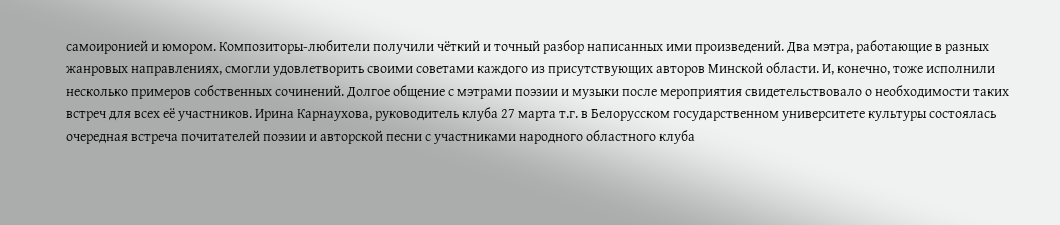самоиронией и юмором. Композиторы-любители получили чёткий и точный разбор написанных ими произведений. Два мэтра, работающие в разных жанровых направлениях, смогли удовлетворить своими советами каждого из присутствующих авторов Минской области. И, конечно, тоже исполнили несколько примеров собственных сочинений. Долгое общение с мэтрами поэзии и музыки после мероприятия свидетельствовало о необходимости таких встреч для всех её участников. Ирина Карнаухова, руководитель клуба 27 марта т.г. в Белорусском государственном университете культуры состоялась очередная встреча почитателей поэзии и авторской песни с участниками народного областного клуба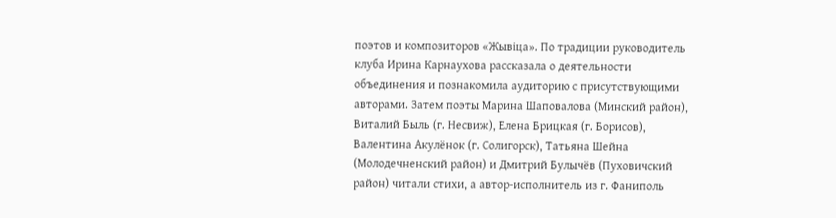поэтов и композиторов «Жывiца». По традиции руководитель клуба Ирина Карнаухова рассказала о деятельности объединения и познакомила аудиторию с присутствующими авторами. Затем поэты Марина Шаповалова (Минский район), Виталий Быль (г. Несвиж), Елена Брицкая (г. Борисов), Валентина Акулёнок (г. Солигорск), Татьяна Шейна (Молодечненский район) и Дмитрий Булычёв (Пуховичский район) читали стихи, а автор-исполнитель из г. Фаниполь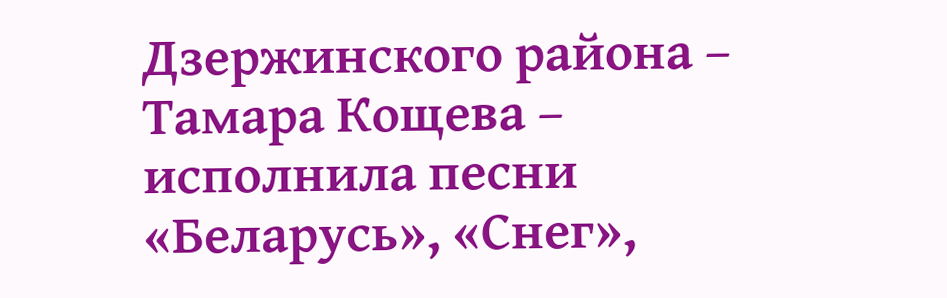Дзержинского района – Тамара Кощева – исполнила песни «Беларусь», «Снег»,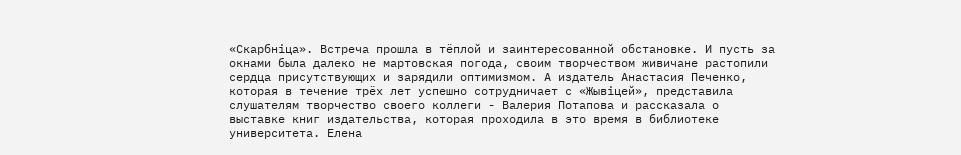«Скарбнiца». Встреча прошла в тёплой и заинтересованной обстановке. И пусть за окнами была далеко не мартовская погода, своим творчеством живичане растопили сердца присутствующих и зарядили оптимизмом. А издатель Анастасия Печенко, которая в течение трёх лет успешно сотрудничает с «Жывiцей», представила слушателям творчество своего коллеги - Валерия Потапова и рассказала о выставке книг издательства, которая проходила в это время в библиотеке университета. Елена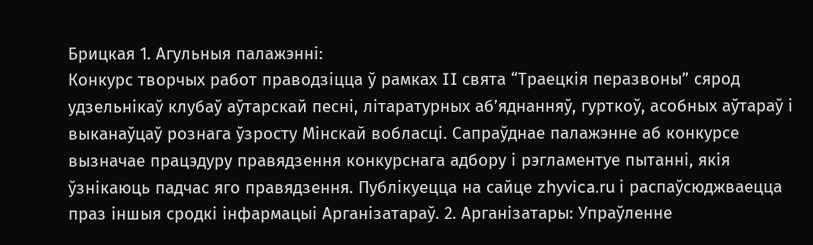Брицкая 1. Агульныя палажэнні:
Конкурс творчых работ праводзіцца ў рамках II свята “Траецкія перазвоны” сярод удзельнікаў клубаў аўтарскай песні, літаратурных аб’яднанняў, гурткоў, асобных аўтараў і выканаўцаў рознага ўзросту Мінскай вобласці. Сапраўднае палажэнне аб конкурсе вызначае працэдуру правядзення конкурснага адбору і рэгламентуе пытанні, якія ўзнікаюць падчас яго правядзення. Публікуецца на сайце zhyvica.ru і распаўсюджваецца праз іншыя сродкі інфармацыі Арганізатараў. 2. Арганізатары: Упраўленне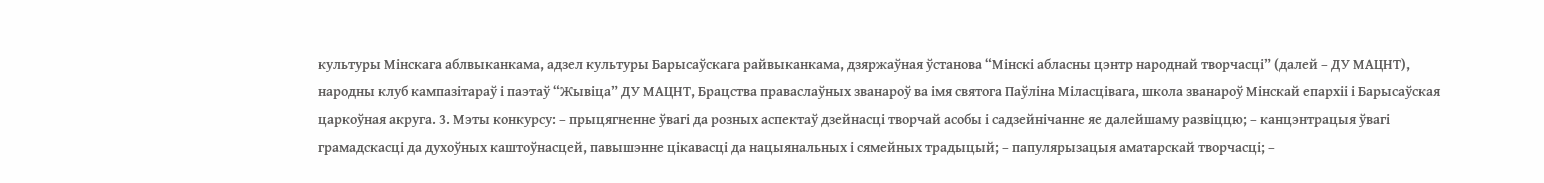культуры Мінскага аблвыканкама, адзел культуры Барысаўскага райвыканкама, дзяржаўная ўстанова “Мінскі абласны цэнтр народнай творчасці” (далей – ДУ МАЦНТ), народны клуб кампазітараў і паэтаў “Жывіца” ДУ МАЦНТ, Брацства праваслаўных званароў ва імя святога Паўліна Міласцівага, школа званароў Мінскай епархіі і Барысаўская царкоўная акруга. 3. Мэты конкурсу: – прыцягненне ўвагі да розных аспектаў дзейнасці творчай асобы і садзейнічанне яе далейшаму развіццю; – канцэнтрацыя ўвагі грамадскасці да духоўных каштоўнасцей, павышэнне цікавасці да нацыянальных і сямейных традыцый; – папулярызацыя аматарскай творчасці; –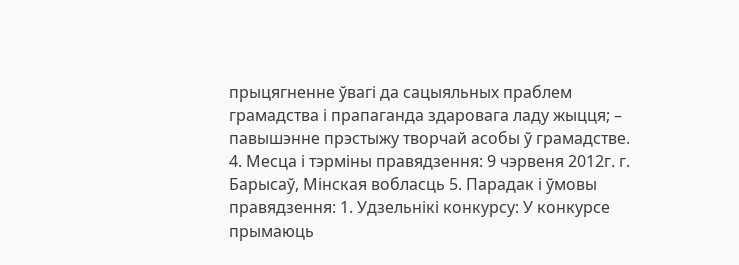прыцягненне ўвагі да сацыяльных праблем грамадства і прапаганда здаровага ладу жыцця; – павышэнне прэстыжу творчай асобы ў грамадстве. 4. Месца і тэрміны правядзення: 9 чэрвеня 2012г. г. Барысаў, Мінская вобласць 5. Парадак і ўмовы правядзення: 1. Удзельнікі конкурсу: У конкурсе прымаюць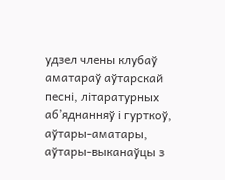удзел члены клубаў аматараў аўтарскай песні, літаратурных аб’яднанняў і гурткоў, аўтары-аматары, аўтары-выканаўцы з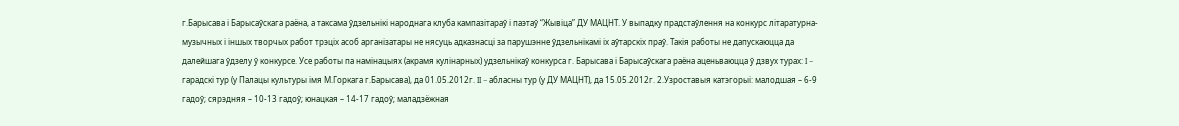г.Барысава і Барысаўскага раёна, а таксама ўдзельнікі народнага клуба кампазітараў і паэтаў “Жывіца” ДУ МАЦНТ. У выпадку прадстаўлення на конкурс літаратурна-музычных і іншых творчых работ трэціх асоб арганізатары не нясуць адказнасці за парушэнне ўдзельнікамі іх аўтарскіх праў. Такія работы не дапускаюцца да далейшага ўдзелу ў конкурсе. Усе работы па намінацыях (акрамя кулінарных) удзельнікаў конкурса г. Барысава і Барысаўскага раёна аценьваюцца ў дзвух турах: I – гарадскі тур (у Палацы культуры імя М.Горкага г.Барысава), да 01.05.2012г. II – абласны тур (у ДУ МАЦНТ), да 15.05.2012г. 2.Узроставыя катэгорыі: малодшая – 6-9 гадоў; сярэдняя – 10-13 гадоў; юнацкая – 14-17 гадоў; маладзёжная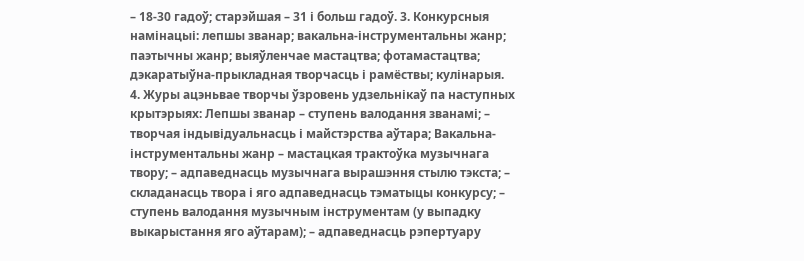– 18-30 гадоў; старэйшая – 31 і больш гадоў. 3. Конкурсныя намінацыі: лепшы званар; вакальна-інструментальны жанр; паэтычны жанр; выяўленчае мастацтва; фотамастацтва; дэкаратыўна-прыкладная творчасць і рамёствы; кулінарыя. 4. Журы ацэньвае творчы ўзровень удзельнікаў па наступных крытэрыях: Лепшы званар – ступень валодання званамі; – творчая індывідуальнасць і майстэрства аўтара; Вакальна-інструментальны жанр – мастацкая трактоўка музычнага твору; – адпаведнасць музычнага вырашэння стылю тэкста; – складанасць твора і яго адпаведнасць тэматыцы конкурсу; – ступень валодання музычным інструментам (у выпадку выкарыстання яго аўтарам); – адпаведнасць рэпертуару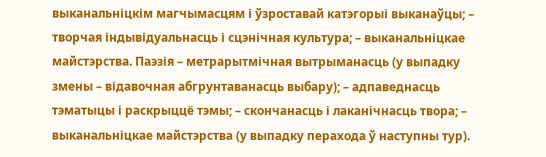выканальніцкім магчымасцям і ўзроставай катэгорыі выканаўцы; – творчая індывідуальнасць і сцэнічная культура; – выканальніцкае майстэрства. Паэзія – метрарытмічная вытрыманасць (у выпадку змены – відавочная абгрунтаванасць выбару); – адпаведнасць тэматыцы і раскрыццё тэмы; – скончанасць і лаканічнасць твора; – выканальніцкае майстэрства (у выпадку перахода ў наступны тур).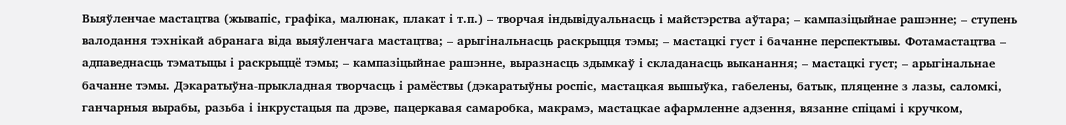Выяўленчае мастацтва (жывапіс, графіка, малюнак, плакат і т.п.) – творчая індывідуальнасць і майстэрства аўтара; – кампазіцыйнае рашэнне; – ступень валодання тэхнікай абранага віда выяўленчага мастацтва; – арыгінальнасць раскрыцця тэмы; – мастацкі густ і бачанне перспектывы. Фотамастацтва – адпаведнасць тэматыцы і раскрыццё тэмы; – кампазіцыйнае рашэнне, выразнасць здымкаў і складанасць выканання; – мастацкі густ; – арыгінальнае бачанне тэмы. Дэкаратыўна-прыкладная творчасць і рамёствы (дэкаратыўны роспіс, мастацкая вышыўка, габелены, батык, пляценне з лазы, саломкі, ганчарныя вырабы, разьба і інкрустацыя па дрэве, пацеркавая самаробка, макрамэ, мастацкае афармленне адзення, вязанне спіцамі і кручком,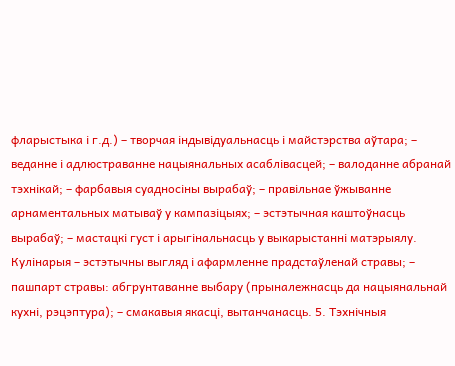фларыстыка і г.д.) – творчая індывідуальнасць і майстэрства аўтара; – веданне і адлюстраванне нацыянальных асаблівасцей; – валоданне абранай тэхнікай; – фарбавыя суадносіны вырабаў; – правільнае ўжыванне арнаментальных матываў у кампазіцыях; – эстэтычная каштоўнасць вырабаў; – мастацкі густ і арыгінальнасць у выкарыстанні матэрыялу. Кулінарыя – эстэтычны выгляд і афармленне прадстаўленай стравы; – пашпарт стравы: абгрунтаванне выбару (прыналежнасць да нацыянальнай кухні, рэцэптура); – смакавыя якасці, вытанчанасць. 5. Тэхнічныя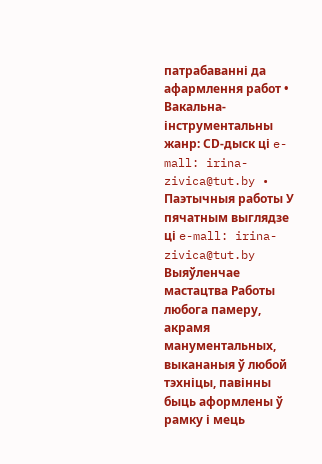патрабаванні да афармлення работ • Вакальна-інструментальны жанр: СD-дыск ці e-mall: irina-zivica@tut.by • Паэтычныя работы У пячатным выглядзе ці e-mall: irina-zivica@tut.by Выяўленчае мастацтва Работы любога памеру, акрамя манументальных, выкананыя ў любой тэхніцы, павінны быць аформлены ў рамку і мець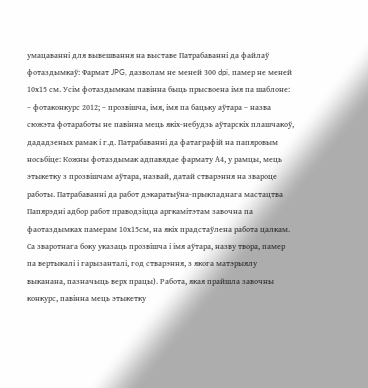умацаванні для вывешвання на выставе Патрабаванні да файлаў фотаздымкаў: Фармат JPG, дазволам не меней 300 dpi, памер не меней 10х15 см. Усім фотаздымкам павінна быць прысвоена імя па шаблоне: – фотаконкурс 2012; – прозвішча, імя, імя па бацьку аўтара – назва сюжэта фотаработы не павінна мець якіх-небудзь аўтарскіх плашчакоў, дададзеных рамак і г.д. Патрабаванні да фатаграфій на папяровым носьбіце: Кожны фотаздымак адпавядае фармату А4, у рамцы, мець этыкетку з прозвішчам аўтара, назвай, датай стварэння на звароце работы. Патрабаванні да работ дэкаратыўна-прыкладнага мастацтва Папярэдні адбор работ праводзіцца аргкамітэтам завочна па фаотаздымках памерам 10х15см, на якіх прадстаўлена работа цалкам. Са зваротнага боку указаць прозвішча і імя аўтара, назву твора, памер па вертыкалі і гарызанталі, год стварэння, з якога матэрыялу выканана, пазначыць верх працы). Работа, якая прайшла завочны конкурс, павінна мець этыкетку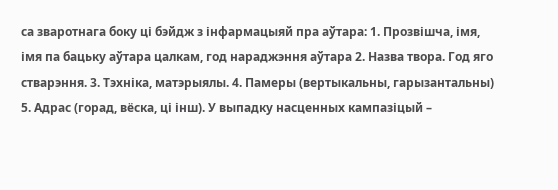са зваротнага боку ці бэйдж з інфармацыяй пра аўтара: 1. Прозвішча, імя, імя па бацьку аўтара цалкам, год нараджэння аўтара 2. Назва твора. Год яго стварэння. 3. Тэхніка, матэрыялы. 4. Памеры (вертыкальны, гарызантальны) 5. Адрас (горад, вёска, ці інш). У выпадку насценных кампазіцый –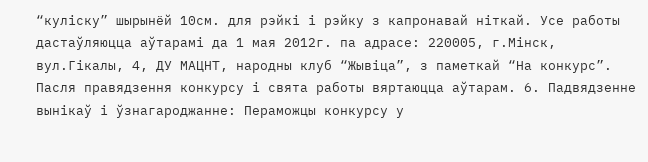“куліску” шырынёй 10см. для рэйкі і рэйку з капронавай ніткай. Усе работы дастаўляюцца аўтарамі да 1 мая 2012г. па адрасе: 220005, г.Мінск, вул.Гікалы, 4, ДУ МАЦНТ, народны клуб “Жывіца”, з паметкай “На конкурс”. Пасля правядзення конкурсу і свята работы вяртаюцца аўтарам. 6. Падвядзенне вынікаў і ўзнагароджанне: Пераможцы конкурсу у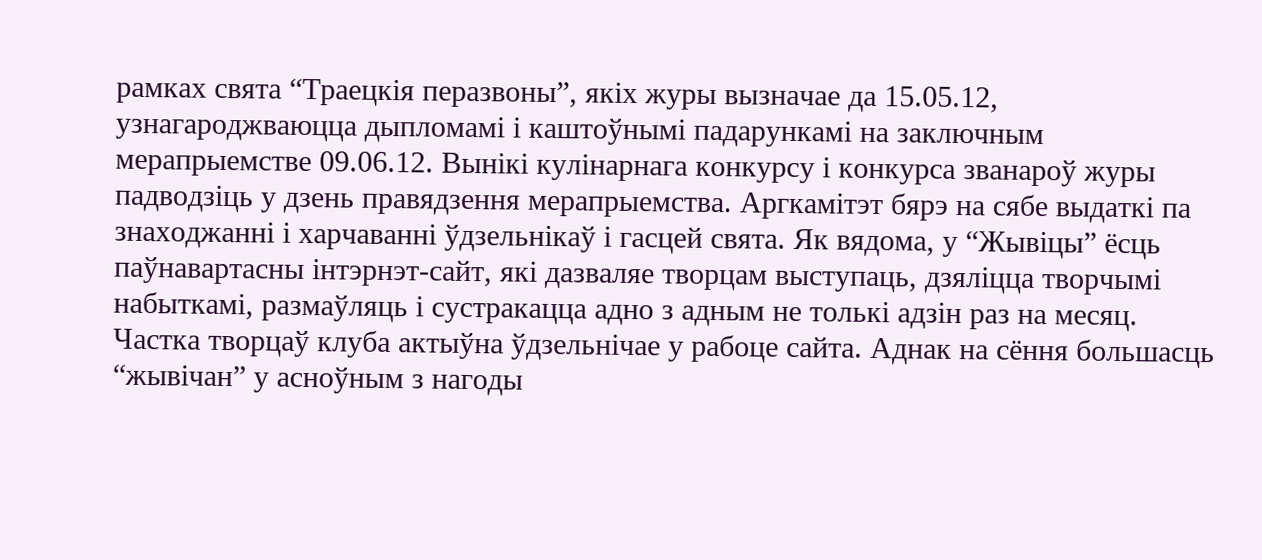рамках свята “Траецкія перазвоны”, якіх журы вызначае да 15.05.12, узнагароджваюцца дыпломамі і каштоўнымі падарункамі на заключным мерапрыемстве 09.06.12. Вынікі кулінарнага конкурсу і конкурса званароў журы падводзіць у дзень правядзення мерапрыемства. Аргкамітэт бярэ на сябе выдаткі па знаходжанні і харчаванні ўдзельнікаў і гасцей свята. Як вядома, у “Жывіцы” ёсць паўнавартасны інтэрнэт-сайт, які дазваляе творцам выступаць, дзяліцца творчымі набыткамі, размаўляць і сустракацца адно з адным не толькі адзін раз на месяц.
Частка творцаў клуба актыўна ўдзельнічае у рабоце сайта. Аднак на сёння большасць “жывічан” у асноўным з нагоды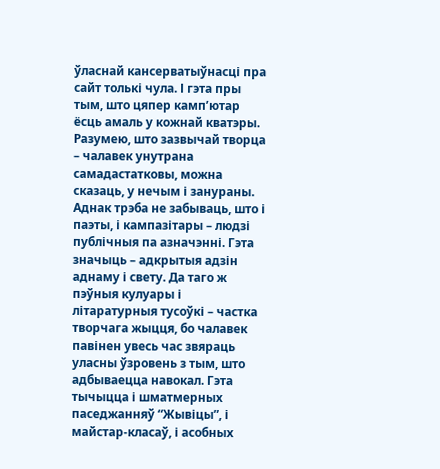ўласнай кансерватыўнасці пра сайт толькі чула. І гэта пры тым, што цяпер камп’ютар ёсць амаль у кожнай кватэры. Разумею, што зазвычай творца – чалавек унутрана самадастатковы, можна сказаць, у нечым і занураны. Аднак трэба не забываць, што і паэты, і кампазітары – людзі публічныя па азначэнні. Гэта значыць – адкрытыя адзін аднаму і свету. Да таго ж пэўныя кулуары і літаратурныя тусоўкі – частка творчага жыцця, бо чалавек павінен увесь час звяраць уласны ўзровень з тым, што адбываецца навокал. Гэта тычыцца і шматмерных паседжанняў “Жывіцы”, і майстар-класаў, і асобных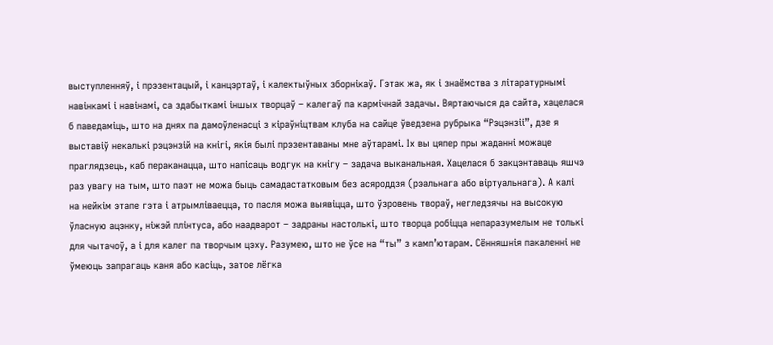выступленняў, і прэзентацый, і канцэртаў, і калектыўных зборнікаў. Гэтак жа, як і знаёмства з літаратурнымі навінкамі і навінамі, са здабыткамі іншых творцаў – калегаў па кармічнай задачы. Вяртаючыся да сайта, хацелася б паведаміць, што на днях па дамоўленасці з кіраўніцтвам клуба на сайце ўведзена рубрыка “Рэцэнзіі”, дзе я выставіў некалькі рэцэнзій на кнігі, якія былі прэзентаваны мне аўтарамі. Іх вы цяпер пры жаданні можаце праглядзець, каб пераканацца, што напісаць водгук на кнігу – задача выканальная. Хацелася б закцэнтаваць яшчэ раз увагу на тым, што паэт не можа быць самадастатковым без асяроддзя (рэальнага або віртуальнага). А калі на нейкім этапе гэта і атрымліваецца, то пасля можа выявіцца, што ўзровень твораў, негледзячы на высокую ўласную ацэнку, ніжэй плінтуса, або наадварот – задраны настолькі, што творца робіцца непаразумелым не толькі для чытачоў, а і для калег па творчым цэху. Разумею, што не ўсе на “ты” з камп’ютарам. Сённяшнія пакаленні не ўмеюць запрагаць каня або касіць, затое лёгка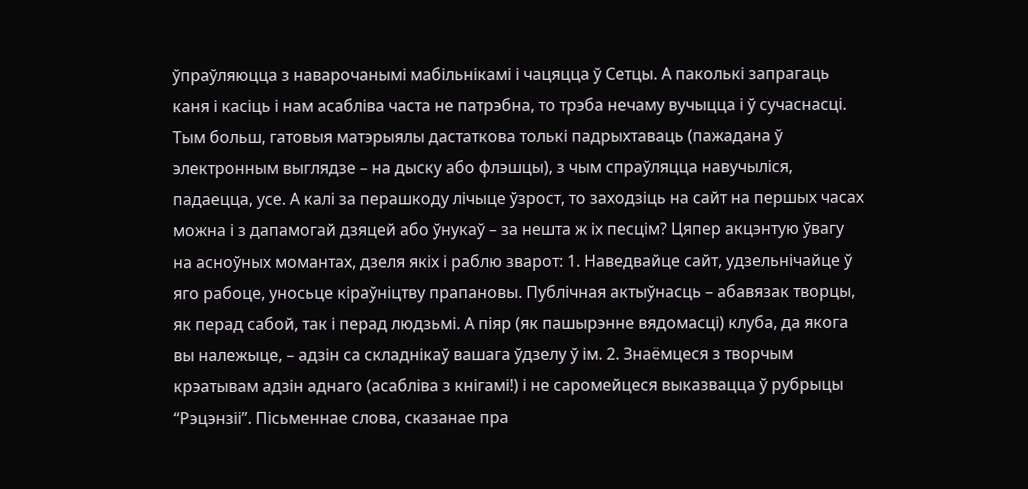ўпраўляюцца з наварочанымі мабільнікамі і чацяцца ў Сетцы. А паколькі запрагаць каня і касіць і нам асабліва часта не патрэбна, то трэба нечаму вучыцца і ў сучаснасці. Тым больш, гатовыя матэрыялы дастаткова толькі падрыхтаваць (пажадана ў электронным выглядзе – на дыску або флэшцы), з чым спраўляцца навучыліся, падаецца, усе. А калі за перашкоду лічыце ўзрост, то заходзіць на сайт на першых часах можна і з дапамогай дзяцей або ўнукаў – за нешта ж іх песцім? Цяпер акцэнтую ўвагу на асноўных момантах, дзеля якіх і раблю зварот: 1. Наведвайце сайт, удзельнічайце ў яго рабоце, уносьце кіраўніцтву прапановы. Публічная актыўнасць – абавязак творцы, як перад сабой, так і перад людзьмі. А піяр (як пашырэнне вядомасці) клуба, да якога вы належыце, – адзін са складнікаў вашага ўдзелу ў ім. 2. Знаёмцеся з творчым крэатывам адзін аднаго (асабліва з кнігамі!) і не саромейцеся выказвацца ў рубрыцы “Рэцэнзіі”. Пісьменнае слова, сказанае пра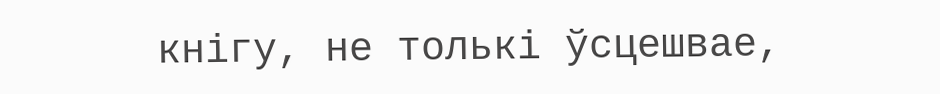кнігу, не толькі ўсцешвае,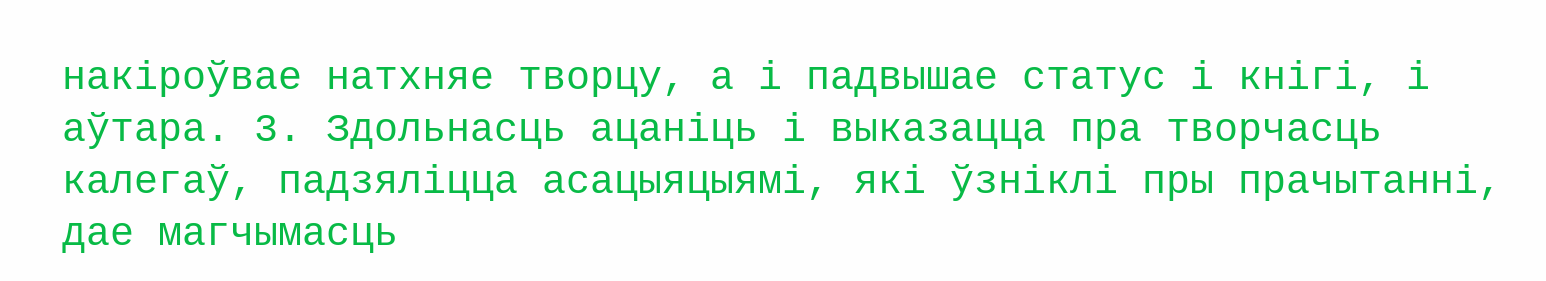накіроўвае натхняе творцу, а і падвышае статус і кнігі, і аўтара. 3. Здольнасць ацаніць і выказацца пра творчасць калегаў, падзяліцца асацыяцыямі, які ўзніклі пры прачытанні, дае магчымасць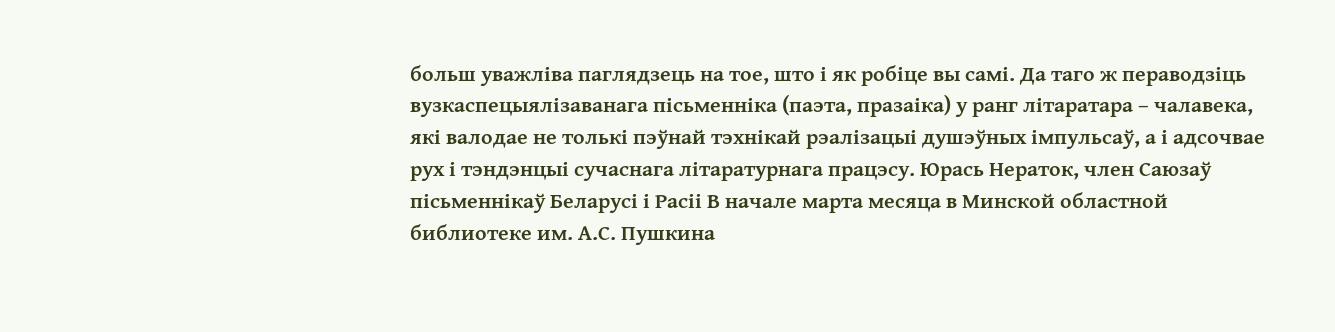больш уважліва паглядзець на тое, што і як робіце вы самі. Да таго ж пераводзіць вузкаспецыялізаванага пісьменніка (паэта, празаіка) у ранг літаратара – чалавека, які валодае не толькі пэўнай тэхнікай рэалізацыі душэўных імпульсаў, а і адсочвае рух і тэндэнцыі сучаснага літаратурнага працэсу. Юрась Нераток, член Саюзаў пісьменнікаў Беларусі і Расіі В начале марта месяца в Минской областной библиотеке им. А.С. Пушкина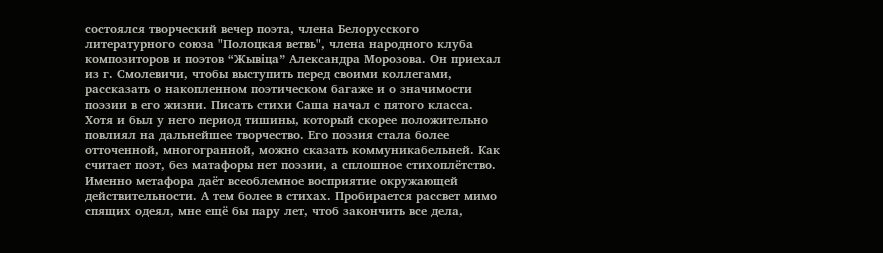состоялся творческий вечер поэта, члена Белорусского литературного союза "Полоцкая ветвь", члена народного клуба композиторов и поэтов “Жывіца” Александра Морозова. Он приехал из г. Смолевичи, чтобы выступить перед своими коллегами, рассказать о накопленном поэтическом багаже и о значимости поэзии в его жизни. Писать стихи Саша начал с пятого класса. Хотя и был у него период тишины, который скорее положительно повлиял на дальнейшее творчество. Его поэзия стала более отточенной, многогранной, можно сказать коммуникабельней. Как считает поэт, без матафоры нет поэзии, а сплошное стихоплётство. Именно метафора даёт всеоблемное восприятие окружающей действительности. А тем более в стихах. Пробирается рассвет мимо спящих одеял, мне ещё бы пару лет, чтоб закончить все дела,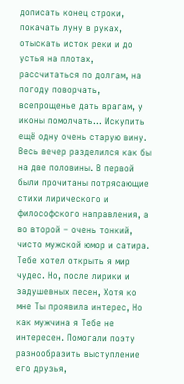дописать конец строки, покачать луну в руках, отыскать исток реки и до устья на плотах, рассчитаться по долгам, на погоду поворчать, всепрощенье дать врагам, у иконы помолчать… Искупить ещё одну очень старую вину. Весь вечер разделился как бы на две половины. В первой были прочитаны потрясающие стихи лирического и философского направления, а во второй – очень тонкий, чисто мужской юмор и сатира. Тебе хотел открыть я мир чудес. Но, после лирики и задушевных песен, Хотя ко мне Ты проявила интерес, Но как мужчина я Тебе не интересен. Помогали поэту разнообразить выступление его друзья,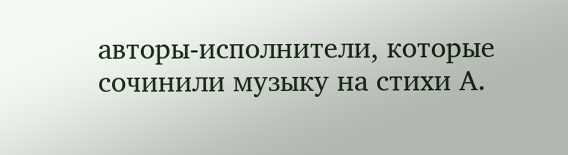авторы-исполнители, которые сочинили музыку на стихи А.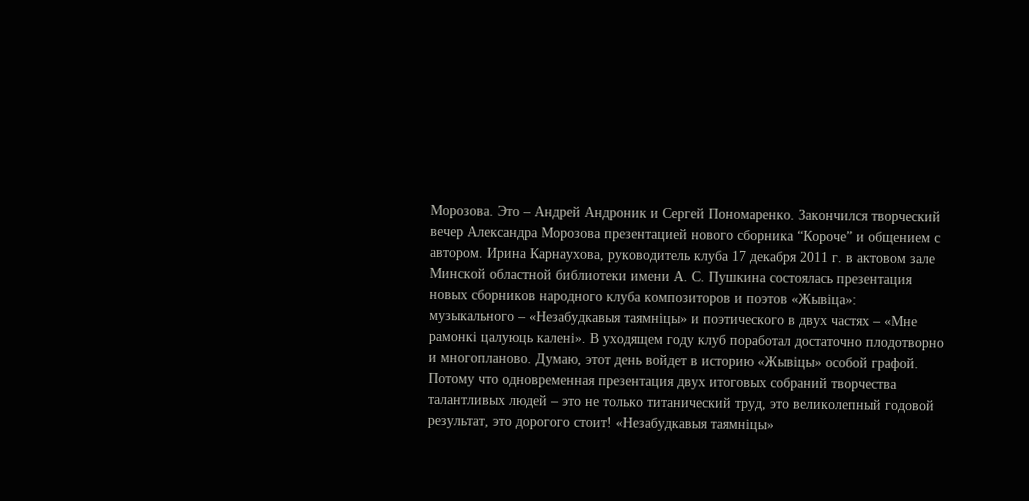Морозова. Это – Андрей Андроник и Сергей Пономаренко. Закончился творческий вечер Александра Морозова презентацией нового сборника “Короче” и общением с автором. Ирина Карнаухова, руководитель клуба 17 декабря 2011 г. в актовом зале Минской областной библиотеки имени А. С. Пушкина состоялась презентация новых сборников народного клуба композиторов и поэтов «Жывiца»: музыкального – «Незабудкавыя таямнiцы» и поэтического в двух частях – «Мне рамонкi цалуюць каленi». В уходящем году клуб поработал достаточно плодотворно и многопланово. Думаю, этот день войдет в историю «Жывiцы» особой графой. Потому что одновременная презентация двух итоговых собраний творчества талантливых людей – это не только титанический труд, это великолепный годовой результат, это дорогого стоит! «Незабудкавыя таямнiцы»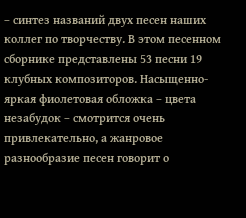– синтез названий двух песен наших коллег по творчеству. В этом песенном сборнике представлены 53 песни 19 клубных композиторов. Насыщенно-яркая фиолетовая обложка – цвета незабудок – смотрится очень привлекательно, а жанровое разнообразие песен говорит о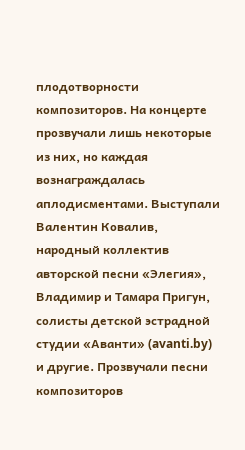плодотворности композиторов. На концерте прозвучали лишь некоторые из них, но каждая вознаграждалась аплодисментами. Выступали Валентин Ковалив, народный коллектив авторской песни «Элегия», Владимир и Тамара Пригун, солисты детской эстрадной студии «Аванти» (avanti.by) и другие. Прозвучали песни композиторов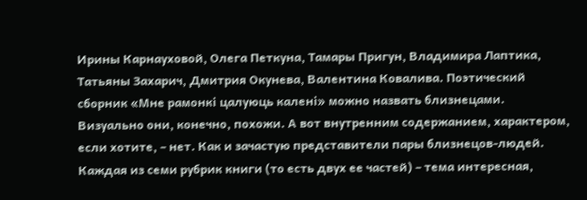Ирины Карнауховой, Олега Петкуна, Тамары Пригун, Владимира Лаптика, Татьяны Захарич, Дмитрия Окунева, Валентина Ковалива. Поэтический сборник «Мне рамонкi цалуюць каленi» можно назвать близнецами. Визуально они, конечно, похожи. А вот внутренним содержанием, характером, если хотите, – нет. Как и зачастую представители пары близнецов-людей. Каждая из семи рубрик книги (то есть двух ее частей) – тема интересная,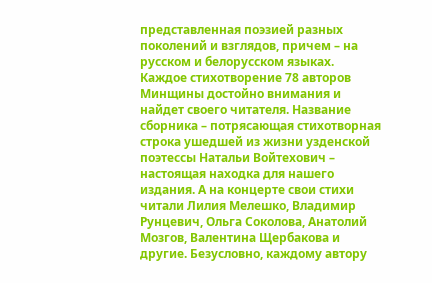представленная поэзией разных поколений и взглядов, причем – на русском и белорусском языках. Каждое стихотворение 78 авторов Минщины достойно внимания и найдет своего читателя. Название сборника – потрясающая стихотворная строка ушедшей из жизни узденской поэтессы Натальи Войтехович – настоящая находка для нашего издания. А на концерте свои стихи читали Лилия Мелешко, Владимир Рунцевич, Ольга Соколова, Анатолий Мозгов, Валентина Щербакова и другие. Безусловно, каждому автору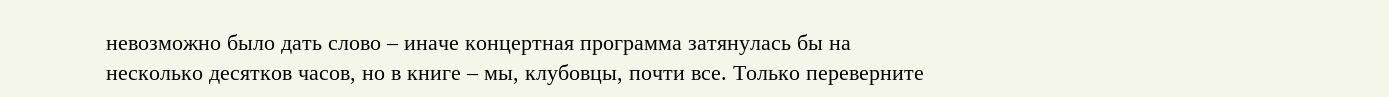невозможно было дать слово – иначе концертная программа затянулась бы на несколько десятков часов, но в книге – мы, клубовцы, почти все. Только переверните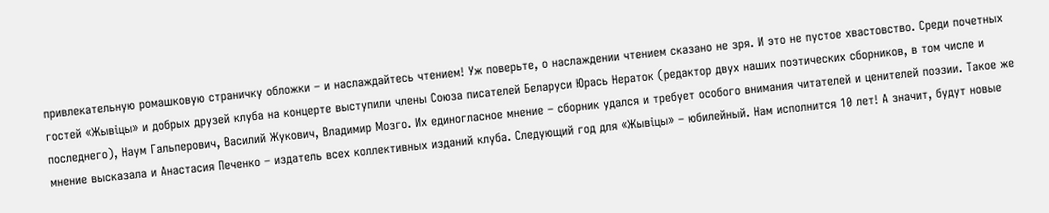привлекательную ромашковую страничку обложки – и наслаждайтесь чтением! Уж поверьте, о наслаждении чтением сказано не зря. И это не пустое хвастовство. Среди почетных гостей «Жывiцы» и добрых друзей клуба на концерте выступили члены Союза писателей Беларуси Юрась Нераток (редактор двух наших поэтических сборников, в том числе и последнего), Наум Гальперович, Василий Жукович, Владимир Мозго. Их единогласное мнение – сборник удался и требует особого внимания читателей и ценителей поэзии. Такое же мнение высказала и Анастасия Печенко – издатель всех коллективных изданий клуба. Следующий год для «Жывiцы» – юбилейный. Нам исполнится 10 лет! А значит, будут новые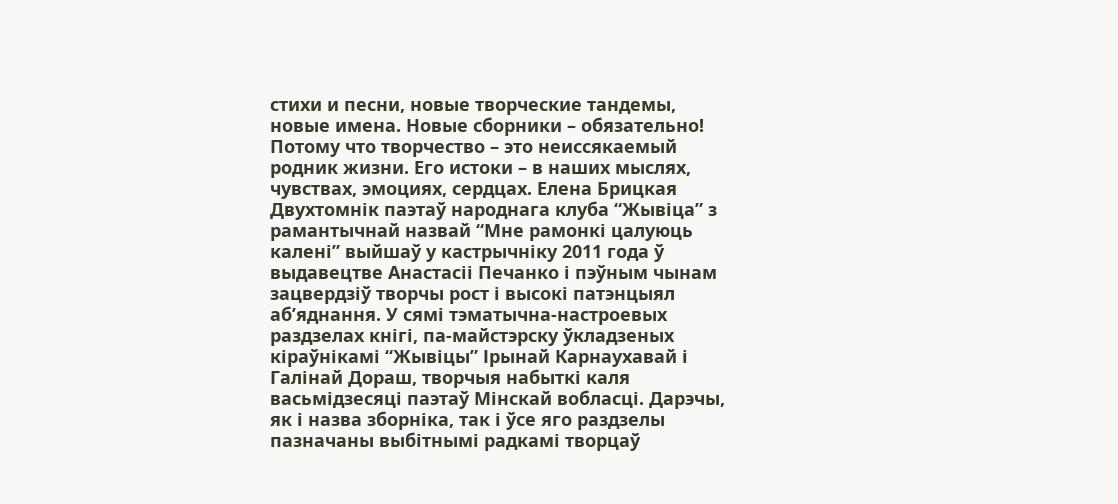стихи и песни, новые творческие тандемы, новые имена. Новые сборники – обязательно! Потому что творчество – это неиссякаемый родник жизни. Его истоки – в наших мыслях, чувствах, эмоциях, сердцах. Елена Брицкая Двухтомнік паэтаў народнага клуба “Жывіца” з рамантычнай назвай “Мне рамонкі цалуюць калені” выйшаў у кастрычніку 2011 года ў выдавецтве Анастасіі Печанко і пэўным чынам зацвердзіў творчы рост і высокі патэнцыял аб’яднання. У сямі тэматычна-настроевых раздзелах кнігі, па-майстэрску ўкладзеных кіраўнікамі “Жывіцы” Ірынай Карнаухавай і Галінай Дораш, творчыя набыткі каля васьмідзесяці паэтаў Мінскай вобласці. Дарэчы, як і назва зборніка, так і ўсе яго раздзелы пазначаны выбітнымі радкамі творцаў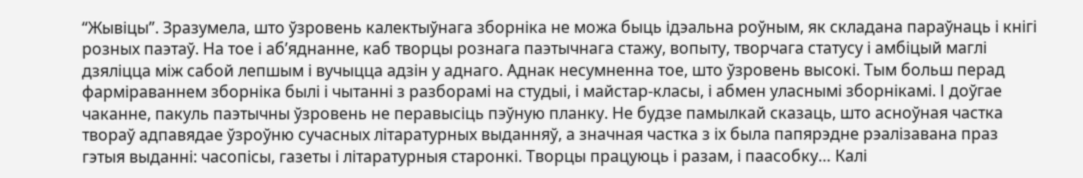“Жывіцы”. Зразумела, што ўзровень калектыўнага зборніка не можа быць ідэальна роўным, як складана параўнаць і кнігі розных паэтаў. На тое і аб’яднанне, каб творцы рознага паэтычнага стажу, вопыту, творчага статусу і амбіцый маглі дзяліцца між сабой лепшым і вучыцца адзін у аднаго. Аднак несумненна тое, што ўзровень высокі. Тым больш перад фарміраваннем зборніка былі і чытанні з разборамі на студыі, і майстар-класы, і абмен уласнымі зборнікамі. І доўгае чаканне, пакуль паэтычны ўзровень не перавысіць пэўную планку. Не будзе памылкай сказаць, што асноўная частка твораў адпавядае ўзроўню сучасных літаратурных выданняў, а значная частка з іх была папярэдне рэалізавана праз гэтыя выданні: часопісы, газеты і літаратурныя старонкі. Творцы працуюць і разам, і паасобку… Калі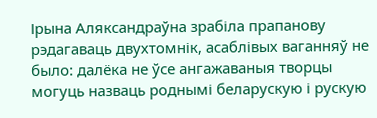Ірына Аляксандраўна зрабіла прапанову рэдагаваць двухтомнік, асаблівых ваганняў не было: далёка не ўсе ангажаваныя творцы могуць назваць роднымі беларускую і рускую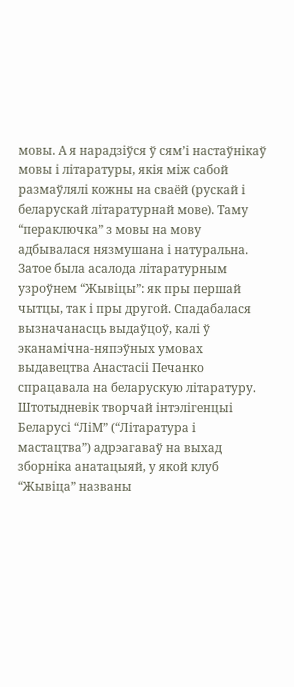мовы. А я нарадзіўся ў сям’і настаўнікаў мовы і літаратуры, якія між сабой размаўлялі кожны на сваёй (рускай і беларускай літаратурнай мове). Таму “пераключка” з мовы на мову адбывалася нязмушана і натуральна. Затое была асалода літаратурным узроўнем “Жывіцы”: як пры першай чытцы, так і пры другой. Спадабалася вызначанасць выдаўцоў, калі ў эканамічна-няпэўных умовах выдавецтва Анастасіі Печанко спрацавала на беларускую літаратуру. Штотыдневік творчай інтэлігенцыі Беларусі “ЛіМ” (“Літаратура і мастацтва”) адрэагаваў на выхад зборніка анатацыяй, у якой клуб “Жывіца” названы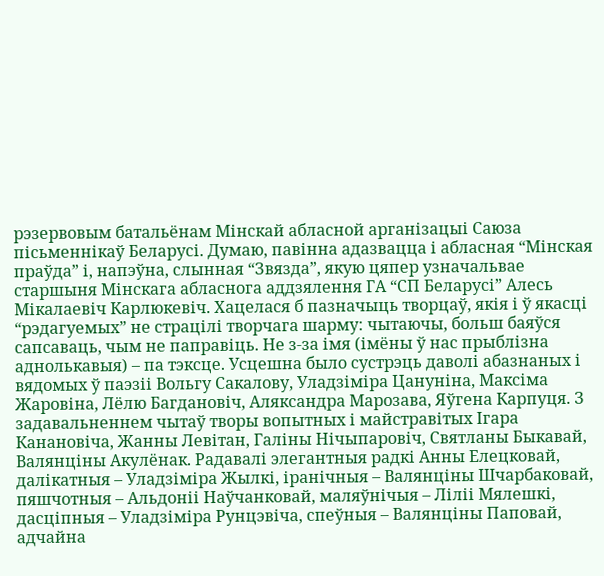рэзервовым батальёнам Мінскай абласной арганізацыі Саюза пісьменнікаў Беларусі. Думаю, павінна адазвацца і абласная “Мінская праўда” і, напэўна, слынная “Звязда”, якую цяпер узначальвае старшыня Мінскага абласнога аддзялення ГА “СП Беларусі” Алесь Мікалаевіч Карлюкевіч. Хацелася б пазначыць творцаў, якія і ў якасці “рэдагуемых” не страцілі творчага шарму: чытаючы, больш баяўся сапсаваць, чым не паправіць. Не з-за імя (імёны ў нас прыблізна аднолькавыя) – па тэксце. Усцешна было сустрэць даволі абазнаных і вядомых ў паэзіі Вольгу Сакалову, Уладзіміра Цануніна, Максіма Жаровіна, Лёлю Багдановіч, Аляксандра Марозава, Яўгена Карпуця. З задавальненнем чытаў творы вопытных і майстравітых Ігара Канановіча, Жанны Левітан, Галіны Нічыпаровіч, Святланы Быкавай, Валянціны Акулёнак. Радавалі элегантныя радкі Анны Елецковай, далікатныя – Уладзіміра Жылкі, іранічныя – Валянціны Шчарбаковай, пяшчотныя – Альдоніі Наўчанковай, маляўнічыя – Ліліі Мялешкі, дасціпныя – Уладзіміра Рунцэвіча, спеўныя – Валянціны Паповай, адчайна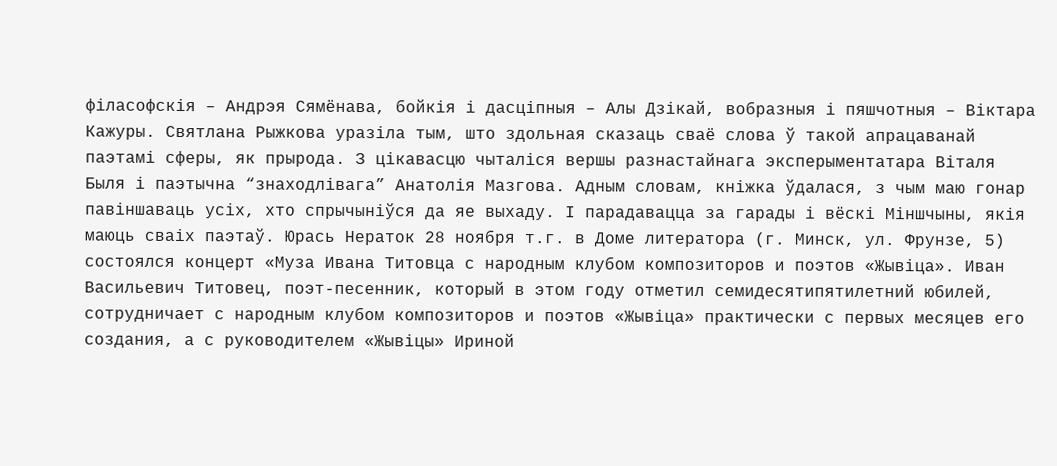філасофскія – Андрэя Сямёнава, бойкія і дасціпныя – Алы Дзікай, вобразныя і пяшчотныя – Віктара Кажуры. Святлана Рыжкова уразіла тым, што здольная сказаць сваё слова ў такой апрацаванай паэтамі сферы, як прырода. З цікавасцю чыталіся вершы разнастайнага эксперыментатара Віталя Быля і паэтычна “знаходлівага” Анатолія Мазгова. Адным словам, кніжка ўдалася, з чым маю гонар павіншаваць усіх, хто спрычыніўся да яе выхаду. І парадавацца за гарады і вёскі Міншчыны, якія маюць сваіх паэтаў. Юрась Нераток 28 ноября т.г. в Доме литератора (г. Минск, ул. Фрунзе, 5) состоялся концерт «Муза Ивана Титовца с народным клубом композиторов и поэтов «Жывiца». Иван Васильевич Титовец, поэт-песенник, который в этом году отметил семидесятипятилетний юбилей, сотрудничает с народным клубом композиторов и поэтов «Жывiца» практически с первых месяцев его создания, а с руководителем «Жывiцы» Ириной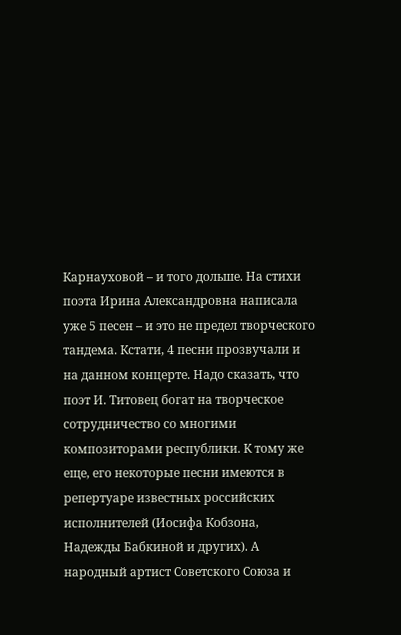Карнауховой – и того дольше. На стихи поэта Ирина Александровна написала уже 5 песен – и это не предел творческого тандема. Кстати, 4 песни прозвучали и на данном концерте. Надо сказать, что поэт И. Титовец богат на творческое сотрудничество со многими композиторами республики. К тому же еще, его некоторые песни имеются в репертуаре известных российских исполнителей (Иосифа Кобзона, Надежды Бабкиной и других). А народный артист Советского Союза и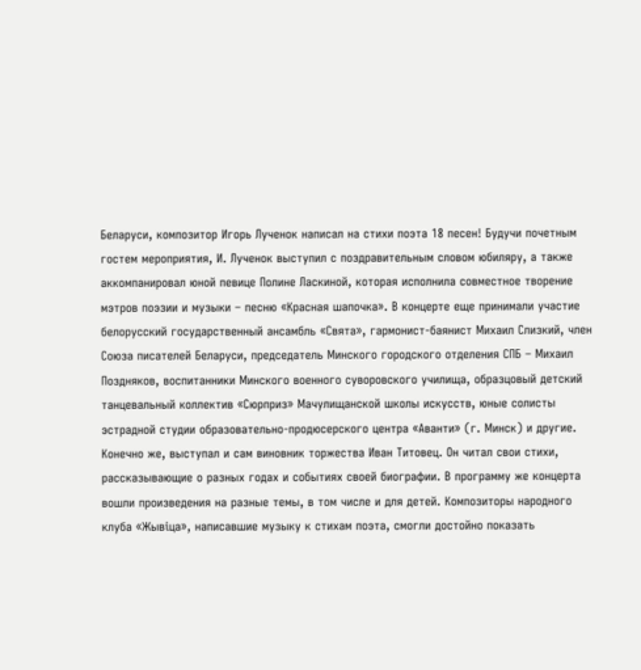Беларуси, композитор Игорь Лученок написал на стихи поэта 18 песен! Будучи почетным гостем мероприятия, И. Лученок выступил с поздравительным словом юбиляру, а также аккомпанировал юной певице Полине Ласкиной, которая исполнила совместное творение мэтров поэзии и музыки – песню «Красная шапочка». В концерте еще принимали участие белорусский государственный ансамбль «Свята», гармонист-баянист Михаил Слизкий, член Союза писателей Беларуси, председатель Минского городского отделения СПБ – Михаил Поздняков, воспитанники Минского военного суворовского училища, образцовый детский танцевальный коллектив «Сюрприз» Мачулищанской школы искусств, юные солисты эстрадной студии образовательно-продюсерского центра «Аванти» (г. Минск) и другие. Конечно же, выступал и сам виновник торжества Иван Титовец. Он читал свои стихи, рассказывающие о разных годах и событиях своей биографии. В программу же концерта вошли произведения на разные темы, в том числе и для детей. Композиторы народного клуба «Жывiца», написавшие музыку к стихам поэта, смогли достойно показать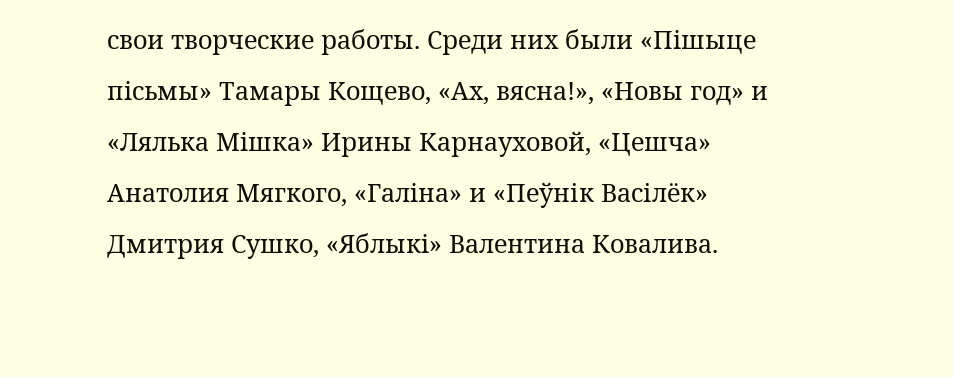свои творческие работы. Среди них были «Пiшыце пiсьмы» Тамары Кощево, «Ах, вясна!», «Новы год» и «Лялька Мiшка» Ирины Карнауховой, «Цешча» Анатолия Мягкого, «Галiна» и «Пеўнік Васілёк» Дмитрия Сушко, «Яблыкi» Валентина Ковалива.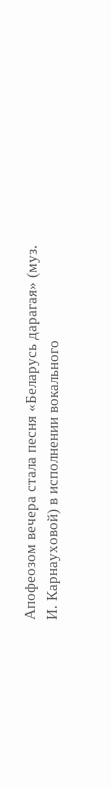Апофеозом вечера стала песня «Беларусь дарагая» (муз. И. Карнауховой) в исполнении вокального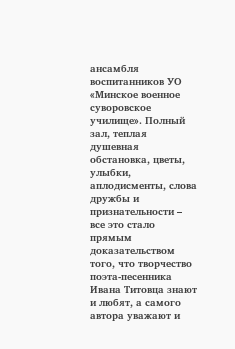ансамбля воспитанников УО «Минское военное суворовское училище». Полный зал, теплая душевная обстановка, цветы, улыбки, аплодисменты, слова дружбы и признательности – все это стало прямым доказательством того, что творчество поэта-песенника Ивана Титовца знают и любят, а самого автора уважают и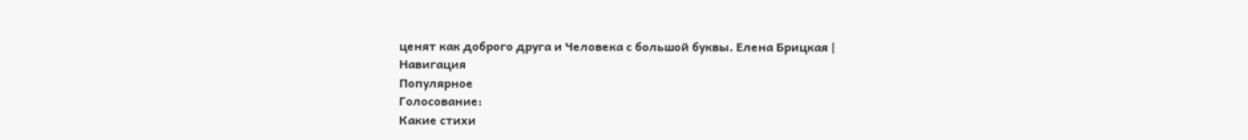ценят как доброго друга и Человека с большой буквы. Елена Брицкая |
Навигация
Популярное
Голосование:
Какие стихи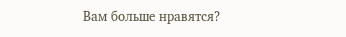Вам больше нравятся?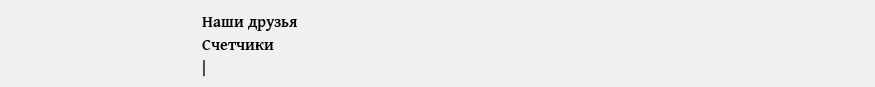Наши друзья
Счетчики
|